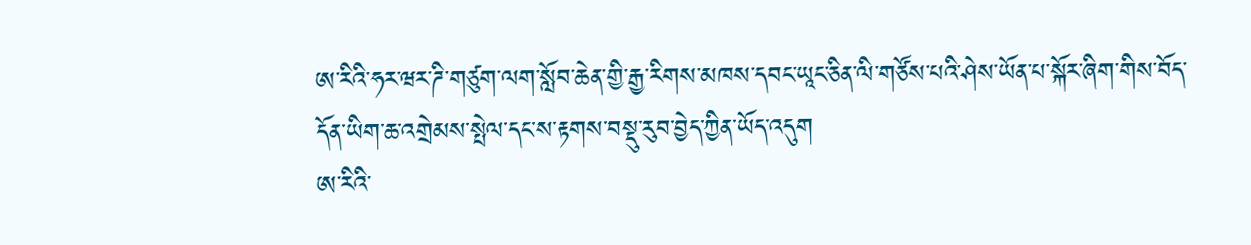ཨ་རིའི་ཧར་ཝར་ཌི་གཙུག་ལག་སློབ་ཆེན་གྱི་རྒྱ་རིགས་མཁས་དབང་ཡཱང་ཅིན་ལི་གཙོས་པའི་ཤེས་ཡོན་པ་སྐོར་ཞིག་གིས་བོད་དོན་ཡིག་ཆ་འགྲེམས་སྤེལ་དང་ས་རྟགས་བསྡུ་རུབ་བྱེད་ཀྱིན་ཡོད་འདུག
ཨ་རིའི་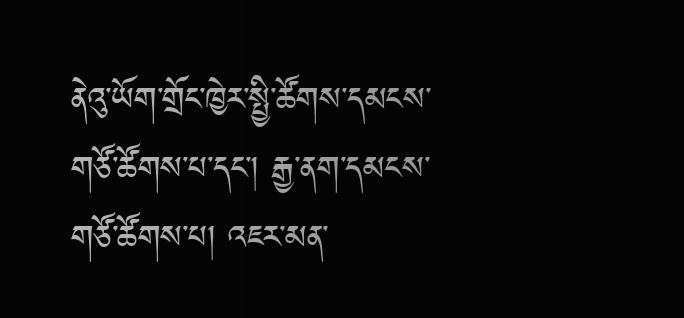ནེའུ་ཡོག་གྲོང་ཁྱེར་སྤྱི་ཚོགས་དམངས་གཙོ་ཚོགས་པ་དང་། རྒྱ་ནག་དམངས་གཙོ་ཚོགས་པ། འཇར་མན་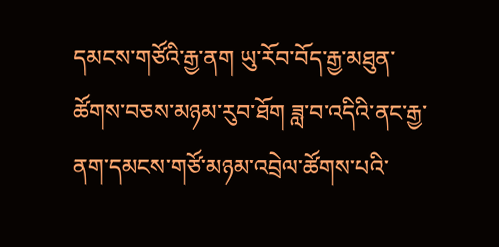དམངས་གཙོའི་རྒྱ་ནག ཡུ་རོབ་བོད་རྒྱ་མཐུན་ཚོགས་བཅས་མཉམ་རུབ་ཐོག ཟླ་བ་འདིའི་ནང་རྒྱ་ནག་དམངས་གཙོ་མཉམ་འབྲེལ་ཚོགས་པའི་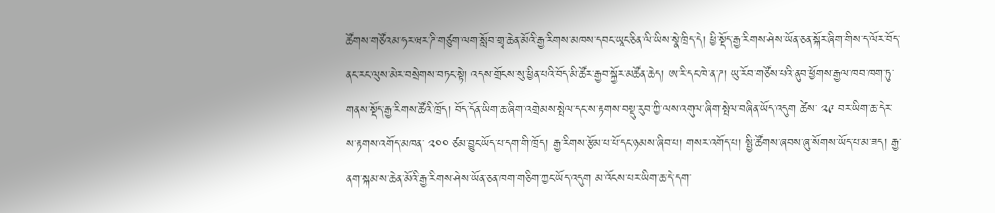ཚོགས་གཙོའམ་ཧར་ཝར་ཌི་གཙུག་ལག་སློབ་གྲྭ་ཆེན་མོའི་རྒྱ་རིགས་མཁས་དབང་ཡཱང་ཅིན་ལི་ཡིས་སྣེ་ཁྲིད་དེ། ཕྱི་སྡོད་རྒྱ་རིགས་ཤེས་ཡོན་ཅན་སྐོར་ཞིག་གིས་ད་ལོར་བོད་ནང་རང་ལུས་མེར་བསྲེགས་བཏང་སྟེ། འདས་གྲོངས་སུ་ཕྱིན་པའི་བོད་མི་ཚོར་རྒྱབ་སྐྱོར་མཚོན་ཆེད། ཨ་རི་དང་ཁེ་ན་ཌ། ཡུ་རོབ་གཙོས་པའི་ནུབ་ཕྱོགས་རྒྱལ་ཁབ་ཁག་ཏུ་གནས་སྡོད་རྒྱ་རིགས་ཚོའི་ཁྲོད། བོད་དོན་ཡིག་ཆ་ཞིག་འགྲེམས་སྤེལ་དང་ས་རྟགས་བསྡུ་རུབ་ཀྱི་ལས་འགུལ་ཞིག་སྤེལ་བཞིན་ཡོད་འདུག ཚེས་ ༢༩ བར་ཡིག་ཆ་དེར་ས་རྟགས་འགོད་མཁན་ ༢༠༠ ཙམ་བྱུང་ཡོད་པ་དག་གི་ཁྲོད། རྒྱ་རིགས་རྩོམ་པ་པོ་དང་ཉམས་ཞིབ་པ། གསར་འགོད་པ། སྤྱི་ཚོགས་ཞབས་ཞུ་སོགས་ཡོད་པ་མ་ཟད། རྒྱ་ནག་སྐམ་ས་ཆེན་མོའི་རྒྱ་རིགས་ཤེས་ཡོན་ཅན་ཁག་གཅིག་ཀྱང་ཡོད་འདུག མ་འོངས་པར་ཡིག་ཆ་དེ་དག་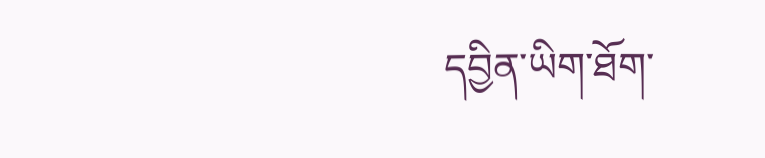དབྱིན་ཡིག་ཐོག་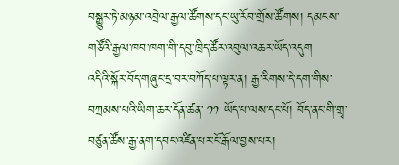བསྒྱུར་ཏེ་མཉམ་འབྲེལ་རྒྱལ་ཚོགས་དང་ཡུ་རོབ་གྲོས་ཚོགས། དམངས་གཙོའི་རྒྱལ་ཁབ་ཁག་གི་དབུ་ཁྲིད་ཚོར་འབུལ་འཆར་ཡོད་འདུག
འདིའི་སྐོར་བོད་གཞུང་དྲ་བར་བཀོད་པ་ལྟར་ན། རྒྱ་རིགས་དེ་དག་གིས་བཀྲམས་པའི་ཡིག་ཆར་དོན་ཚན་ ༡༡ ཡོད་པ་ལས་དང་པོ། བོད་ནང་གི་གྲྭ་བཙུན་ཚོས་རྒྱ་ནག་དབང་འཛིན་པར་ངོ་རྒོལ་བྱས་པར།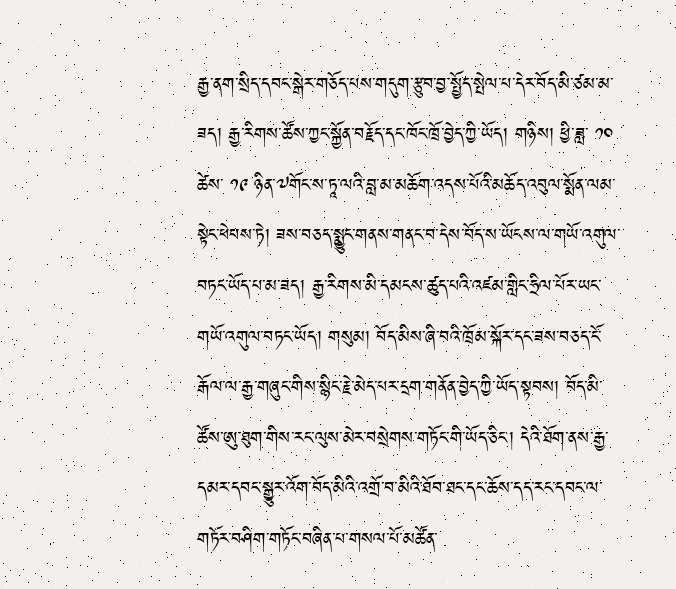རྒྱ་ནག་སྲིད་དབང་སྒེར་གཅོད་པས་གདུག་རྩུབ་བྱ་སྤྱོད་སྤེལ་པ་དེར་བོད་མི་ཙམ་མ་ཟད། རྒྱ་རིགས་ཚོས་ཀྱང་སྐྱོན་བརྗོད་དང་ཁོང་ཁྲོ་བྱེད་ཀྱི་ཡོད། གཉིས། ཕྱི་ཟླ་ ༡༠ ཚེས་ ༡༩ ཉིན་༧གོང་ས་ཏཱ་ལའི་བླ་མ་མཆོག་འདས་པོའི་མཆོད་འབུལ་སྨོན་ལམ་སྟེང་ཕེབས་ཏེ། ཟས་བཅད་སྨྱུང་གནས་གནང་བ་དེས་བོད་ས་ཡོངས་ལ་གཡོ་འགུལ་བཏང་ཡོད་པ་མ་ཟད། རྒྱ་རིགས་མི་དམངས་ཚུད་པའི་འཛམ་གླིང་ཧྲིལ་པོར་ཡང་གཡོ་འགུལ་བཏང་ཡོད། གསུམ། བོད་མིས་ཞི་བའི་ཁྲོམ་སྐོར་དང་ཟས་བཅད་ངོ་རྒོལ་ལ་རྒྱ་གཞུང་གིས་སྙིང་རྗེ་མེད་པར་དྲག་གནོན་བྱེད་ཀྱི་ཡོད་སྟབས། བོད་མི་ཚོས་ཨུ་ཐུག་གིས་རང་ལུས་མེར་བསྲེགས་གཏོང་གི་ཡོད་ཅིང་། དེའི་ཐོག་ནས་རྒྱ་དམར་དབང་སྒྱུར་འོག་བོད་མིའི་འགྲོ་བ་མིའི་ཐོབ་ཐང་དང་ཆོས་དད་རང་དབང་ལ་གཏོར་བཤིག་གཏོང་བཞིན་པ་གསལ་པོ་མཚོན་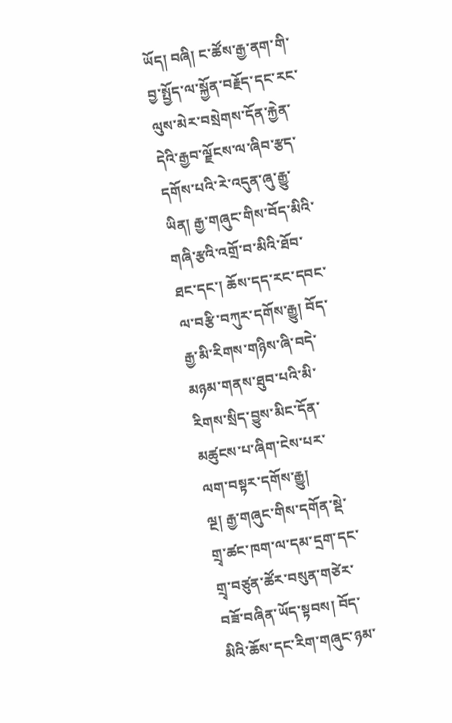ཡོད། བཞི། ང་ཚོས་རྒྱ་ནག་གི་བྱ་སྤྱོད་ལ་སྐྱོན་བརྗོད་དང་རང་ལུས་མེར་བསྲེགས་དོན་རྐྱེན་དེའི་རྒྱབ་ལྗོངས་ལ་ཞིབ་རྩད་དགོས་པའི་རེ་འདུན་ཞུ་རྒྱུ་ཡིན། རྒྱ་གཞུང་གིས་བོད་མིའི་གཞི་རྩའི་འགྲོ་བ་མིའི་ཐོབ་ཐང་དང་། ཆོས་དད་རང་དབང་ལ་བརྩི་བཀུར་དགོས་རྒྱུ། བོད་རྒྱ་མི་རིགས་གཉིས་ཞི་བདེ་མཉམ་གནས་ཐུབ་པའི་མི་རིགས་སྲིད་བྱུས་མིང་དོན་མཚུངས་པ་ཞིག་ངེས་པར་ལག་བསྟར་དགོས་རྒྱུ།
ལྔ། རྒྱ་གཞུང་གིས་དགོན་སྡེ་གྲྭ་ཚང་ཁག་ལ་དམ་དྲག་དང་གྲྭ་བཙུན་ཚོར་བསུན་གཙེར་བཟོ་བཞིན་ཡོད་སྟབས། བོད་མིའི་ཆོས་དང་རིག་གཞུང་ཉམ་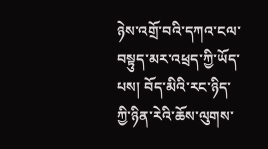ཉེས་འགྲོ་བའི་དཀའ་ངལ་བསྟུད་མར་འཕྲད་ཀྱི་ཡོད་པས། བོད་མིའི་རང་ཉིད་ཀྱི་ཉིན་རེའི་ཆོས་ལུགས་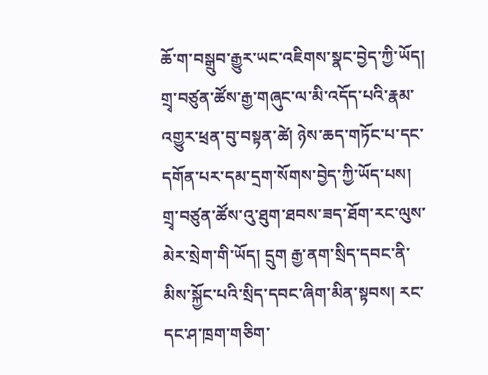ཆོ་ག་བསྒྲུབ་རྒྱུར་ཡང་འཇིགས་སྣང་བྱེད་ཀྱི་ཡོད། གྲྭ་བཙུན་ཚོས་རྒྱ་གཞུང་ལ་མི་འདོད་པའི་རྣམ་འགྱུར་ཕྲན་བུ་བསྟན་ཚེ། ཉེས་ཆད་གཏོང་པ་དང་དགོན་པར་དམ་དྲག་སོགས་བྱེད་ཀྱི་ཡོད་པས། གྲྭ་བཙུན་ཚོས་འུ་ཐུག་ཐབས་ཟད་ཐོག་རང་ལུས་མེར་སྲེག་གི་ཡོད། དྲུག རྒྱ་ནག་སྲིད་དབང་ནི་མིས་སྐྱོང་པའི་སྲིད་དབང་ཞིག་མིན་སྟབས། རང་དང་ཤ་ཁྲག་གཅིག་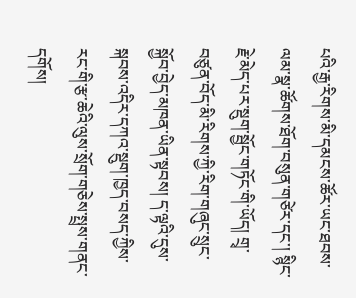པའི་རྒྱ་རིགས་མི་དམངས་ཚོར་ཡང་ཐབས་ལམ་སྣ་ཚོགས་ཐོག་བསུན་གཙེར་དང་། སྙིང་རྗེ་མེད་པར་སྡུག་སྦྱོང་གཏོང་གི་ཡོད། གྲྭ་བཙུན་བོད་མི་རིགས་ཀྱི་རིག་གཞུང་སྲུང་སྐྱོབ་བྱེད་མཁན་ཡིན་སྟབས། ད་ལྟའི་དུས་སྐབས་འདིར་དཀའ་སྡུག་ཁྱད་བསད་ཀྱིས་རང་གི་རྩ་ཆེའི་ལུས་སྲོག་གཅེས་སྤྲས་གནང་དགོས།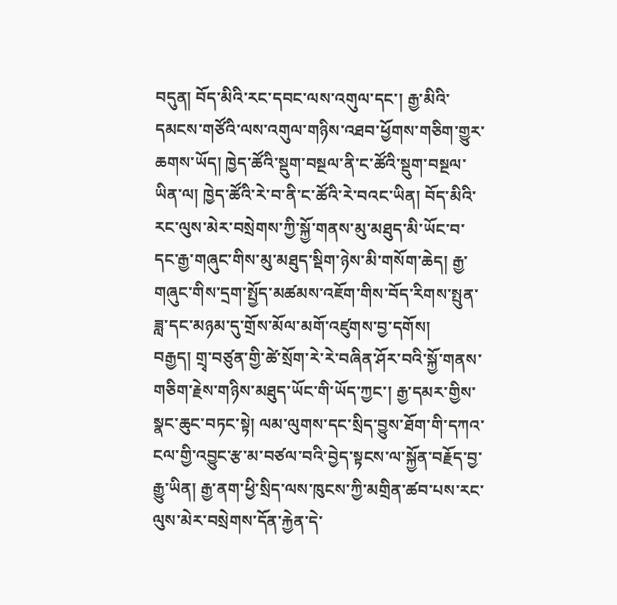བདུན། བོད་མིའི་རང་དབང་ལས་འགུལ་དང་། རྒྱ་མིའི་དམངས་གཙོའི་ལས་འགུལ་གཉིས་འཐབ་ཕྱོགས་གཅིག་གྱུར་ཆགས་ཡོད། ཁྱེད་ཚོའི་སྡུག་བསྔལ་ནི་ང་ཚོའི་སྡུག་བསྔལ་ཡིན་ལ། ཁྱེད་ཚོའི་རེ་བ་ནི་ང་ཚོའི་རེ་བའང་ཡིན། བོད་མིའི་རང་ལུས་མེར་བསྲེགས་ཀྱི་སྐྱོ་གནས་མུ་མཐུད་མི་ཡོང་བ་དང་རྒྱ་གཞུང་གིས་མུ་མཐུད་སྡིག་ཉེས་མི་གསོག་ཆེད། རྒྱ་གཞུང་གིས་དྲག་སྤྱོད་མཚམས་འཇོག་གིས་བོད་རིགས་སྤུན་ཟླ་དང་མཉམ་དུ་གྲོས་མོལ་མགོ་འཛུགས་བྱ་དགོས།
བརྒྱད། གྲྭ་བཙུན་གྱི་ཚེ་སྲོག་རེ་རེ་བཞིན་ཤོར་བའི་སྐྱོ་གནས་གཅིག་རྗེས་གཉིས་མཐུད་ཡོང་གི་ཡོད་ཀྱང་། རྒྱ་དམར་གྱིས་སྣང་ཆུང་བཏང་སྟེ། ལམ་ལུགས་དང་སྲིད་བྱུས་ཐོག་གི་དཀའ་ངལ་གྱི་འབྱུང་རྩ་མ་བཙལ་བའི་བྱེད་སྟངས་ལ་སྐྱོན་བརྗོད་བྱ་རྒྱུ་ཡིན། རྒྱ་ནག་ཕྱི་སྲིད་ལས་ཁུངས་ཀྱི་མགྲིན་ཚབ་པས་རང་ལུས་མེར་བསྲེགས་དོན་རྐྱེན་དེ་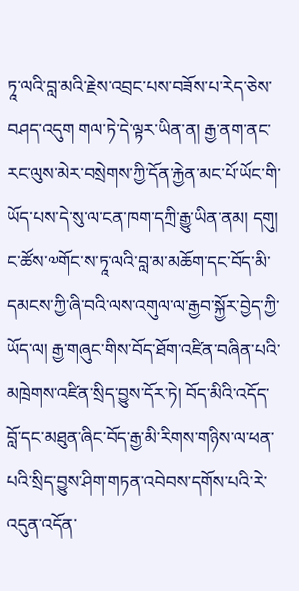ཏཱ་ལའི་བླ་མའི་རྗེས་འབྲང་པས་བཟོས་པ་རེད་ཅེས་བཤད་འདུག གལ་ཏེ་དེ་ལྟར་ཡིན་ན། རྒྱ་ནག་ནང་རང་ལུས་མེར་བསྲེགས་ཀྱི་དོན་རྐྱེན་མང་པོ་ཡོང་གི་ཡོད་པས་དེ་སུ་ལ་ངན་ཁག་དཀྲི་རྒྱུ་ཡིན་ནམ། དགུ། ང་ཚོས་༧གོང་ས་ཏཱ་ལའི་བླ་མ་མཆོག་དང་བོད་མི་དམངས་ཀྱི་ཞི་བའི་ལས་འགུལ་ལ་རྒྱབ་སྐྱོར་བྱེད་ཀྱི་ཡོད་ལ། རྒྱ་གཞུང་གིས་བོད་ཐོག་འཛིན་བཞིན་པའི་མཁྲེགས་འཛིན་སྲིད་བྱུས་དོར་ཏེ། བོད་མིའི་འདོད་བློ་དང་མཐུན་ཞིང་བོད་རྒྱ་མི་རིགས་གཉིས་ལ་ཕན་པའི་སྲིད་བྱུས་ཤིག་གཏན་འབེབས་དགོས་པའི་རེ་འདུན་འདོན་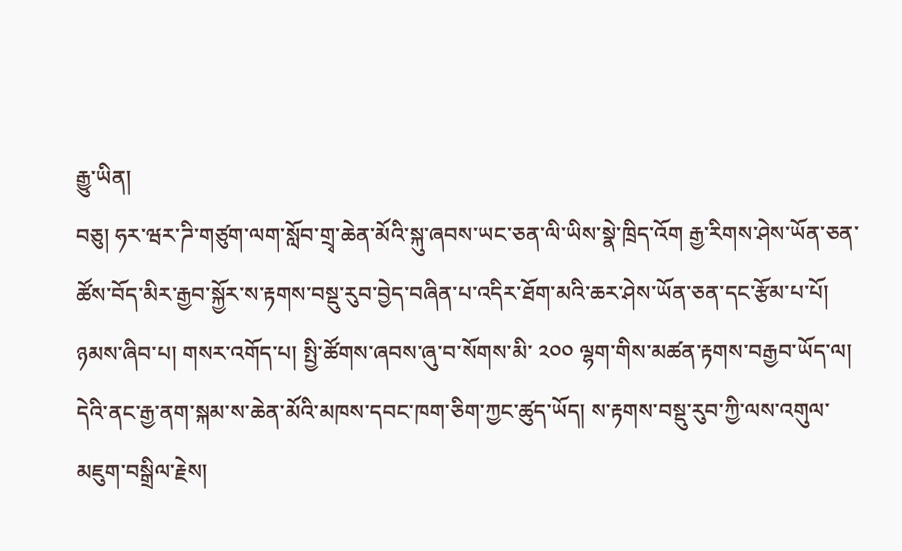རྒྱུ་ཡིན།
བཅུ། ཧར་ཝར་ཌི་གཙུག་ལག་སློབ་གྲྭ་ཆེན་མོའི་སྐུ་ཞབས་ཡང་ཅན་ལི་ཡིས་སྣེ་ཁྲིད་འོག རྒྱ་རིགས་ཤེས་ཡོན་ཅན་ཚོས་བོད་མིར་རྒྱབ་སྐྱོར་ས་རྟགས་བསྡུ་རུབ་བྱེད་བཞིན་པ་འདིར་ཐོག་མའི་ཆར་ཤེས་ཡོན་ཅན་དང་རྩོམ་པ་པོ། ཉམས་ཞིབ་པ། གསར་འགོད་པ། སྤྱི་ཚོགས་ཞབས་ཞུ་བ་སོགས་མི་ ༢༠༠ ལྷག་གིས་མཚན་རྟགས་བརྒྱབ་ཡོད་ལ། དེའི་ནང་རྒྱ་ནག་སྐམ་ས་ཆེན་མོའི་མཁས་དབང་ཁག་ཅིག་ཀྱང་ཚུད་ཡོད། ས་རྟགས་བསྡུ་རུབ་ཀྱི་ལས་འགུལ་མཇུག་བསྒྲིལ་རྗེས།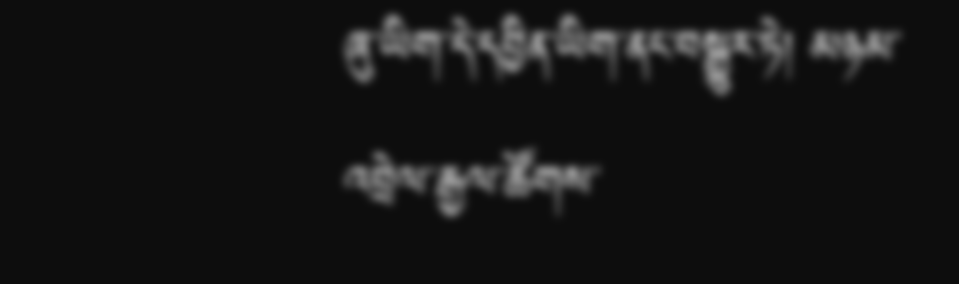ཞུ་ཡིག་དེ་དབྱིན་ཡིག་ནང་བསྒྱུར་ཏེ། མཉམ་འབྲེལ་རྒྱལ་ཚོགས་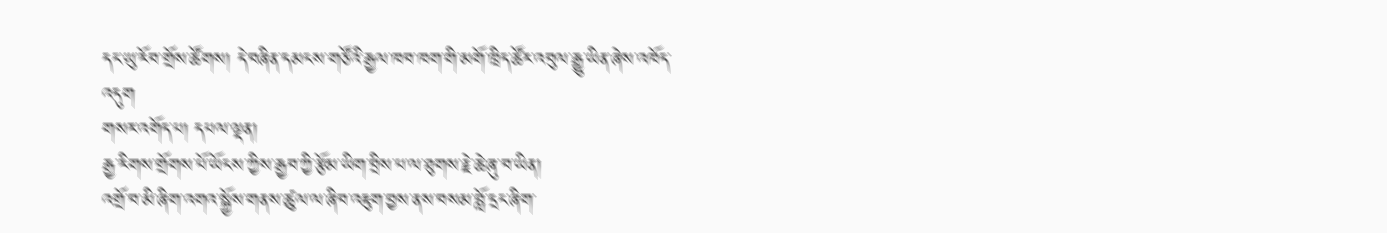དང་ཡུ་རོབ་གྲོས་ཚོགས། དེ་བཞིན་དམངས་གཙོའི་རྒྱལ་ཁབ་ཁག་གི་མགོ་ཁྲིད་ཚོར་འབུལ་རྒྱུ་ཡིན་ཞེས་འཁོད་འདུག
གསར་འགོད་པ། དཔལ་ལྡན།
རྒྱ་རིགས་གྲོགས་པོ་ཡོངས་ཀྱིས་རྒྱབ་ཀྱི་རྩོམ་ཡིག་བྲིས་པ་ལ་ཐུགས་རྗེ་ཆེ་ཞུ་བ་ཡིན།
འགྲོ་བ་མི་ཞིག་འགའ་སྐྱོས་གནས་ཚུལ་ལ་ཞིབ་འཇུག་བྱས་ནས་བསམ་བློ་དྲང་ཞིག་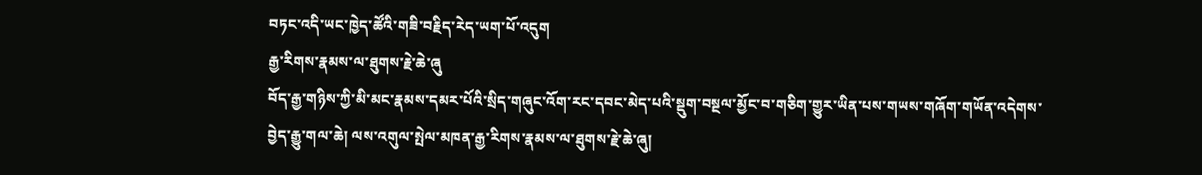བཏང་འདི་ཡང་ཁྱེད་ཚོའི་གཟི་བརྗིད་རེད་ཡག་པོ་འདུག
རྒྱ་རིགས་རྣམས་ལ་ཐུགས་རྗེ་ཆེ་ཞུ
བོད་རྒྱ་གཉིས་ཀྱི་མི་མང་རྣམས་དམར་པོའི་སྲིད་གཞུང་འོག་རང་དབང་མེད་པའི་སྡུག་བསྔལ་མྱོང་བ་གཅིག་གྱུར་ཡིན་པས་གཡས་གཞོག་གཡོན་འདེགས་བྱེད་རྒྱུ་གལ་ཆེ། ལས་འགུལ་སྤེལ་མཁན་རྒྱ་རིགས་རྣམས་ལ་ཐུགས་རྗེ་ཆེ་ཞུ།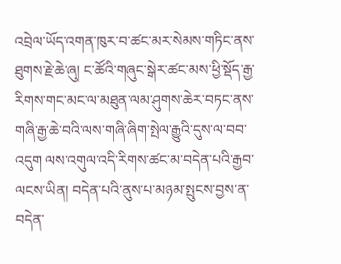འབྲེལ་ཡོད་འགན་ཁུར་བ་ཚང་མར་སེམས་གཏིང་ནས་ཐུགས་རྗེ་ཆེ་ཞུ། ང་ཚོའི་གཞུང་སྒེར་ཚང་མས་ཕྱི་སྡོད་རྒྱ་རིགས་གང་མང་ལ་མཐུན་ལམ་ཤུགས་ཆེར་བཏང་ནས་གཞི་རྒྱ་ཆེ་བའི་ལས་གཞི་ཞིག་སྤེལ་རྒྱུའི་དུས་ལ་བབ་འདུག ལས་འགུལ་འདི་རིགས་ཚང་མ་བདེན་པའི་རྒྱབ་ལངས་ཡིན། བདེན་པའི་ནུས་པ་མཉམ་སྤུངས་བྱས་ན་བདེན་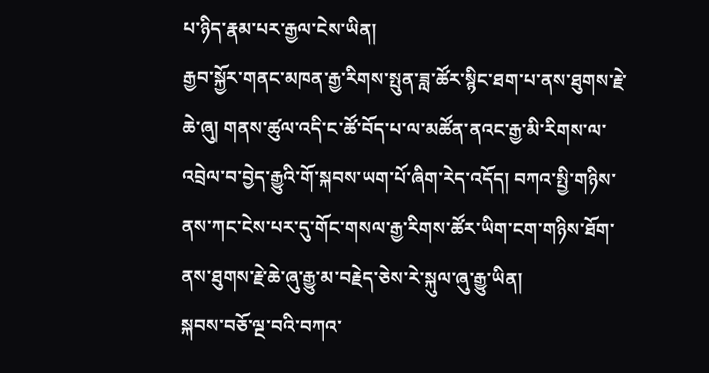པ་ཉིད་རྣམ་པར་རྒྱལ་ངེས་ཡིན།
རྒྱབ་སྐྱོར་གནང་མཁན་རྒྱ་རིགས་སྤུན་ཟླ་ཚོར་སྙིང་ཐག་པ་ནས་ཐུགས་རྗེ་ཆེ་ཞུ། གནས་ཚུལ་འདི་ང་ཚོ་བོད་པ་ལ་མཚོན་ནའང་རྒྱ་མི་རིགས་ལ་འབྲེལ་བ་བྱེད་རྒྱུའི་གོ་སྐབས་ཡག་པོ་ཞིག་རེད་འདོད། བཀའ་སྤྱི་གཉིས་ནས་ཀང་ངེས་པར་དུ་གོང་གསལ་རྒྱ་རིགས་ཚོར་ཡིག་ངག་གཉིས་ཐོག་ནས་ཐུགས་རྗེ་ཆེ་ཞུ་རྒྱུ་མ་བརྗེད་ཅེས་རེ་སྐུལ་ཞུ་རྒྱུ་ཡིན།
སྐབས་བཅོ་ལྔ་བའི་བཀའ་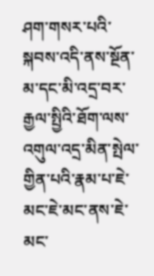ཤག་གསར་པའི་སྐབས་འདི་ནས་སྔོན་མ་དང་མི་འདྲ་བར་རྒྱལ་སྤྱིའི་ཐོག་ལས་འགུལ་འདྲ་མིན་སྤེལ་གྱིན་པའི་རྣམ་པ་ཇེ་མང་ཇེ་མང་ནས་ཇེ་མང་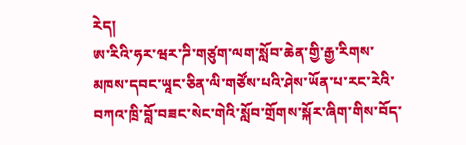རེད།
ཨ་རིའི་ཧར་ཝར་ཌི་གཙུག་ལག་སློབ་ཆེན་གྱི་རྒྱ་རིགས་མཁས་དབང་ཡཱང་ཅིན་ལི་གཙོས་པའི་ཤེས་ཡོན་པ་རང་རེའི་བཀའ་ཁྲི་བློ་བཟང་སེང་གེའི་སློབ་གྲོགས་སྐོར་ཞིག་གིས་བོད་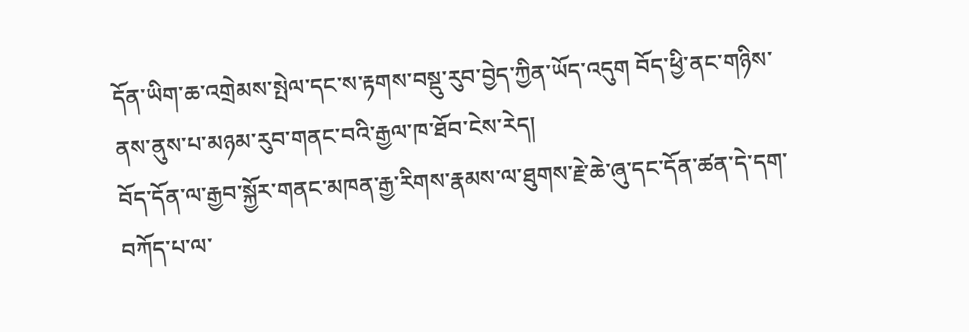དོན་ཡིག་ཆ་འགྲེམས་སྤེལ་དང་ས་རྟགས་བསྡུ་རུབ་བྱེད་ཀྱིན་ཡོད་འདུག བོད་ཕྱི་ནང་གཉིས་ནས་ནུས་པ་མཉམ་རུབ་གནང་བའི་རྒྱལ་ཁ་ཐོབ་ངེས་རེད།
བོད་དོན་ལ་རྒྱབ་སྐྱོར་གནང་མཁན་རྒྱ་རིགས་རྣམས་ལ་ཐུགས་རྗེ་ཆེ་ཞུ་དང་དོན་ཚན་དེ་དག་བཀོད་པ་ལ་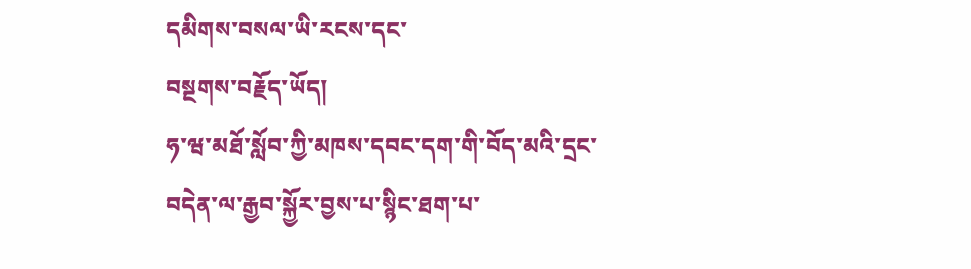དམིགས་བསལ་ཡི་རངས་དང་
བསྔགས་བརྗོད་ཡོད།
ཧ་ཝ་མཐོ་སློབ་ཀྱི་མཁས་དབང་དག་གི་བོད་མའི་དྲང་བདེན་ལ་རྒྱབ་སྐྱོར་བྱས་པ་སྙིང་ཐག་པ་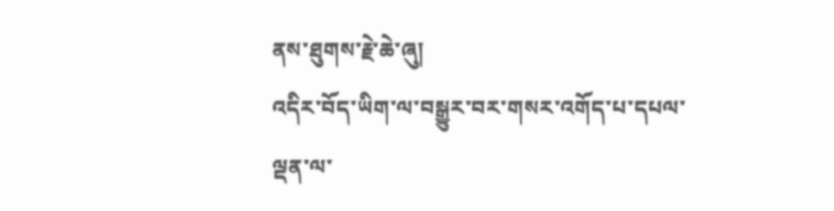ནས་ཐུགས་རྗེ་ཆེ་ཞུ།
འདིར་བོད་ཡིག་ལ་བསྒྱུར་བར་གསར་འགོད་པ་དཔལ་ལྡན་ལ་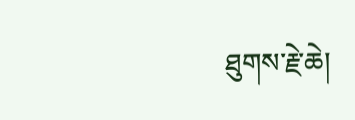ཐུགས་རྗེ་ཆེ།